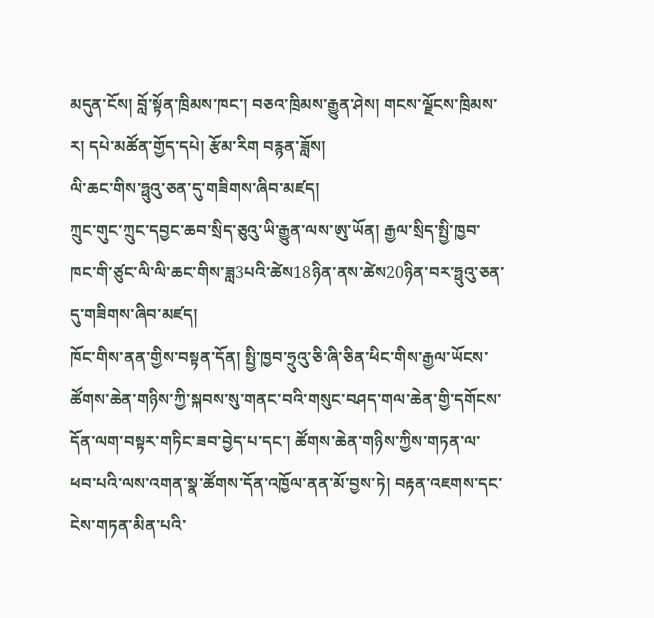མདུན་ངོས། བློ་སྟོན་ཁྲིམས་ཁང་། བཅའ་ཁྲིམས་རྒྱུན་ཤེས། གངས་ལྗོངས་ཁྲིམས་ར། དཔེ་མཚོན་གྱོད་དཔེ། རྩོམ་རིག བརྙན་ཟློས།
ལི་ཆང་གིས་ཧྥུའུ་ཅན་དུ་གཟིགས་ཞིབ་མཛད།
ཀྲུང་གུང་ཀྲུང་དབྱང་ཆབ་སྲིད་ཅུའུ་ཡི་རྒྱུན་ལས་ཨུ་ཡོན། རྒྱལ་སྲིད་སྤྱི་ཁྱབ་ཁང་གི་ཙུང་ལི་ལི་ཆང་གིས་ཟླ3པའི་ཚེས18ཉིན་ནས་ཚེས20ཉིན་བར་ཧྥུའུ་ཅན་དུ་གཟིགས་ཞིབ་མཛད།
ཁོང་གིས་ནན་གྱིས་བསྟན་དོན། སྤྱི་ཁྱབ་ཧྲུའུ་ཅི་ཞི་ཅིན་ཕིང་གིས་རྒྱལ་ཡོངས་ཚོགས་ཆེན་གཉིས་ཀྱི་སྐབས་སུ་གནང་བའི་གསུང་བཤད་གལ་ཆེན་གྱི་དགོངས་དོན་ལག་བསྟར་གཏིང་ཟབ་བྱེད་པ་དང་། ཚོགས་ཆེན་གཉིས་ཀྱིས་གཏན་ལ་ཕབ་པའི་ལས་འགན་སྣ་ཚོགས་དོན་འཁྱོལ་ནན་མོ་བྱས་ཏེ། བརྟན་འཇགས་དང་ངེས་གཏན་མིན་པའི་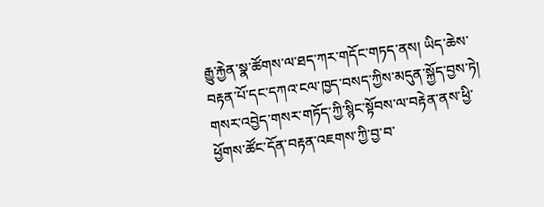རྒྱུ་རྐྱེན་སྣ་ཚོགས་ལ་ཐད་ཀར་གདོང་གཏད་ནས། ཡིད་ཆེས་བརྟན་པོ་དང་དཀའ་ངལ་ཁྱད་བསད་ཀྱིས་མདུན་སྐྱོད་བྱས་ཏེ། གསར་འབྱེད་གསར་གཏོད་ཀྱི་སྙིང་སྟོབས་ལ་བརྟེན་ནས་ཕྱི་ཕྱོགས་ཚོང་དོན་བརྟན་འཇགས་ཀྱི་བྱ་བ་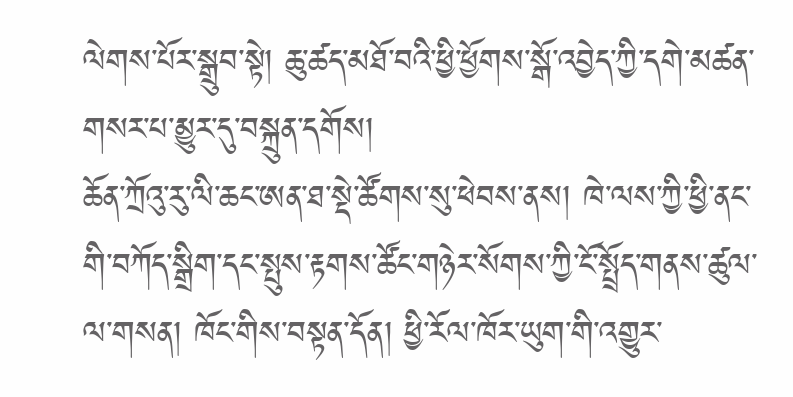ལེགས་པོར་སྒྲུབ་སྟེ། ཆུ་ཚད་མཐོ་བའི་ཕྱི་ཕྱོགས་སྒོ་འབྱེད་ཀྱི་དགེ་མཚན་གསར་པ་མྱུར་དུ་བསྐྲུན་དགོས།
ཆོན་ཀྲོའུ་རུ་ལི་ཆང་ཨན་ཐ་སྡེ་ཚོགས་སུ་ཕེབས་ནས། ཁེ་ལས་ཀྱི་ཕྱི་ནང་གི་བཀོད་སྒྲིག་དང་སྤུས་རྟགས་ཚོང་གཉེར་སོགས་ཀྱི་ངོ་སྤྲོད་གནས་ཚུལ་ལ་གསན། ཁོང་གིས་བསྟན་དོན། ཕྱི་རོལ་ཁོར་ཡུག་གི་འགྱུར་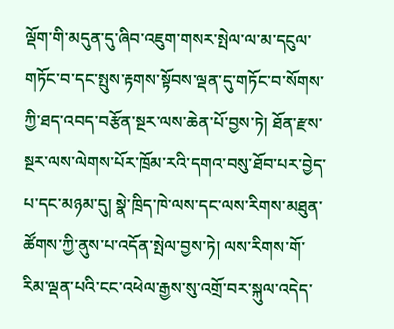ལྡོག་གི་མདུན་དུ་ཞིབ་འཇུག་གསར་སྤེལ་ལ་མ་དངུལ་གཏོང་བ་དང་སྤུས་རྟགས་སྟོབས་ལྡན་དུ་གཏོང་བ་སོགས་ཀྱི་ཐད་འབད་བརྩོན་སྔར་ལས་ཆེན་པོ་བྱས་ཏེ། ཐོན་རྫས་སྔར་ལས་ལེགས་པོར་ཁྲོམ་རའི་དགའ་བསུ་ཐོབ་པར་བྱེད་པ་དང་མཉམ་དུ། སྣེ་ཁྲིད་ཁེ་ལས་དང་ལས་རིགས་མཐུན་ཚོགས་ཀྱི་ནུས་པ་འདོན་སྤེལ་བྱས་ཏེ། ལས་རིགས་གོ་རིམ་ལྡན་པའི་ངང་འཕེལ་རྒྱས་སུ་འགྲོ་བར་སྐུལ་འདེད་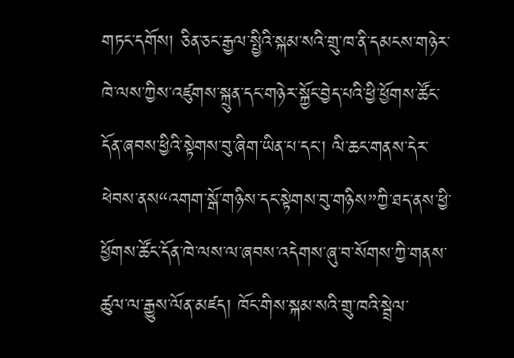གཏང་དགོས། ཅིན་ཅང་རྒྱལ་སྤྱིའི་སྐམ་སའི་གྲུ་ཁ་ནི་དམངས་གཉེར་ཁེ་ལས་ཀྱིས་འཛུགས་སྐྲུན་དང་གཉེར་སྐྱོང་བྱེད་པའི་ཕྱི་ཕྱོགས་ཚོང་དོན་ཞབས་ཕྱིའི་སྟེགས་བུ་ཞིག་ཡིན་པ་དང་། ལི་ཆང་གནས་དེར་ཕེབས་ནས“འགག་སྒོ་གཉིས་དང་སྟེགས་བུ་གཉིས”ཀྱི་ཐད་ནས་ཕྱི་ཕྱོགས་ཚོང་དོན་ཁེ་ལས་ལ་ཞབས་འདེགས་ཞུ་བ་སོགས་ཀྱི་གནས་ཚུལ་ལ་རྒྱུས་ལོན་མཛད། ཁོང་གིས་སྐམ་སའི་གྲུ་ཁའི་སྦྲེལ་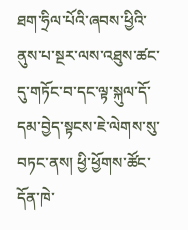ཐག་ཧྲིལ་པོའི་ཞབས་ཕྱིའི་ནུས་པ་སྔར་ལས་འཐུས་ཚང་དུ་གཏོང་བ་དང་ལྟ་སྐུལ་དོ་དམ་བྱེད་སྟངས་ཇེ་ལེགས་སུ་བཏང་ནས། ཕྱི་ཕྱོགས་ཚོང་དོན་ཁེ་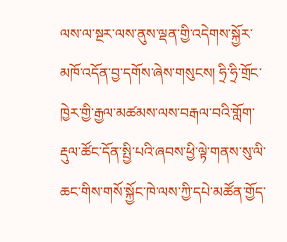ལས་ལ་སྔར་ལས་ནུས་ལྡན་གྱི་འདེགས་སྐྱོར་མཁོ་འདོན་བྱ་དགོས་ཞེས་གསུངས། ཧྲི་ཧྲི་གྲོང་ཁྱེར་གྱི་རྒྱལ་མཚམས་ལས་བརྒལ་བའི་གློག་རྡུལ་ཚོང་དོན་སྤྱི་པའི་ཞབས་ཕྱི་ལྟེ་གནས་སུ་ལི་ཆང་གིས་གསོ་སྐྱོང་ཁེ་ལས་ཀྱི་དཔེ་མཚོན་གྱོད་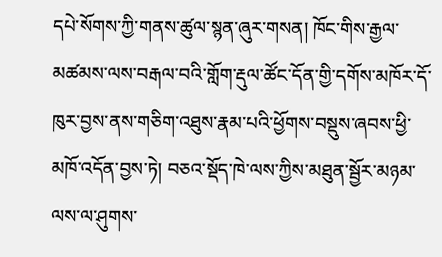དཔེ་སོགས་ཀྱི་གནས་ཚུལ་སྙན་ཞུར་གསན། ཁོང་གིས་རྒྱལ་མཚམས་ལས་བརྒལ་བའི་གློག་རྡུལ་ཚོང་དོན་གྱི་དགོས་མཁོར་དོ་ཁུར་བྱས་ནས་གཅིག་འཐུས་རྣམ་པའི་ཕྱོགས་བསྡུས་ཞབས་ཕྱི་མཁོ་འདོན་བྱས་ཏེ། བཅའ་སྡོད་ཁེ་ལས་ཀྱིས་མཐུན་སྦྱོར་མཉམ་ལས་ལ་ཤུགས་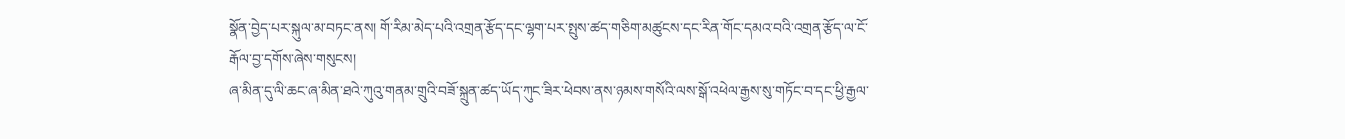སྣོན་བྱེད་པར་སྐུལ་མ་བཏང་ནས། གོ་རིམ་མེད་པའི་འགྲན་རྩོད་དང་ལྷག་པར་སྤུས་ཚད་གཅིག་མཚུངས་དང་རིན་གོང་དམའ་བའི་འགྲན་རྩོད་ལ་ངོ་རྒོལ་བྱ་དགོས་ཞེས་གསུངས།
ཞ་མིན་དུ་ལི་ཆང་ཞ་མིན་ཐའེ་ཀུའུ་གནམ་གྲུའི་བཟོ་སྐྲུན་ཚད་ཡོད་ཀུང་ཟིར་ཕེབས་ནས་ཉམས་གསོའི་ལས་སྒོ་འཕེལ་རྒྱས་སུ་གཏོང་བ་དང་ཕྱི་རྒྱལ་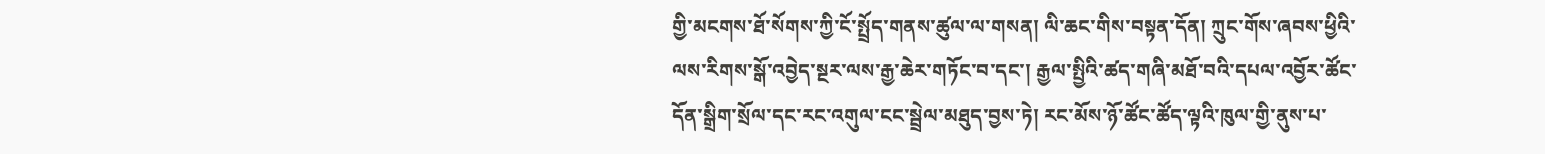གྱི་མངགས་ཐོ་སོགས་ཀྱི་ངོ་སྤྲོད་གནས་ཚུལ་ལ་གསན། ལི་ཆང་གིས་བསྟན་དོན། ཀྲུང་གོས་ཞབས་ཕྱིའི་ལས་རིགས་སྒོ་འབྱེད་སྔར་ལས་རྒྱ་ཆེར་གཏོང་བ་དང་། རྒྱལ་སྤྱིའི་ཚད་གཞི་མཐོ་བའི་དཔལ་འབྱོར་ཚོང་དོན་སྒྲིག་སྲོལ་དང་རང་འགུལ་ངང་སྦྲེལ་མཐུད་བྱས་ཏེ། རང་མོས་ཉོ་ཚོང་ཚོད་ལྟའི་ཁུལ་གྱི་ནུས་པ་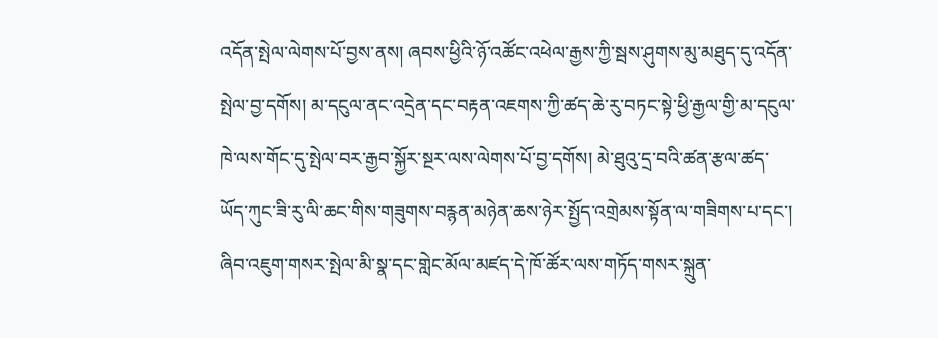འདོན་སྤེལ་ལེགས་པོ་བྱས་ནས། ཞབས་ཕྱིའི་ཉོ་འཚོང་འཕེལ་རྒྱས་ཀྱི་སྦས་ཤུགས་མུ་མཐུད་དུ་འདོན་སྤེལ་བྱ་དགོས། མ་དངུལ་ནང་འདྲེན་དང་བརྟན་འཇགས་ཀྱི་ཚད་ཆེ་རུ་བཏང་སྟེ་ཕྱི་རྒྱལ་གྱི་མ་དངུལ་ཁེ་ལས་གོང་དུ་སྤེལ་བར་རྒྱབ་སྐྱོར་སྔར་ལས་ལེགས་པོ་བྱ་དགོས། མེ་ཐུའུ་དྲ་བའི་ཚན་རྩལ་ཚད་ཡོད་ཀུང་ཟི་རུ་ལི་ཆང་གིས་གཟུགས་བརྙན་མཉེན་ཆས་ཉེར་སྤྱོད་འགྲེམས་སྟོན་ལ་གཟིགས་པ་དང་། ཞིབ་འཇུག་གསར་སྤེལ་མི་སྣ་དང་གླེང་མོལ་མཛད་དེ་ཁོ་ཚོར་ལས་གཏོད་གསར་སྐྲུན་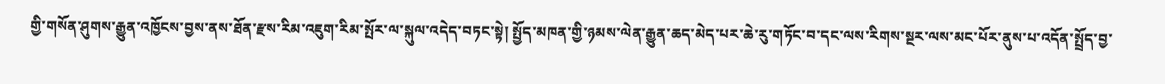གྱི་གསོན་ཤུགས་རྒྱུན་འཁྱོངས་བྱས་ནས་ཐོན་རྫས་རིམ་འཇུག་རིམ་སྤོར་ལ་སྐུལ་འདེད་བཏང་སྟེ། སྤྱོད་མཁན་གྱི་ཉམས་ལེན་རྒྱུན་ཆད་མེད་པར་ཆེ་རུ་གཏོང་བ་དང་ལས་རིགས་སྔར་ལས་མང་པོར་ནུས་པ་འདོན་སྤྲོད་བྱ་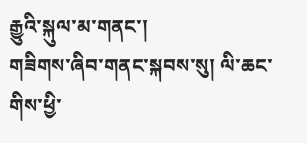རྒྱུའི་སྐུལ་མ་གནང་།
གཟིགས་ཞིབ་གནང་སྐབས་སུ། ལི་ཆང་གིས་ཕྱི་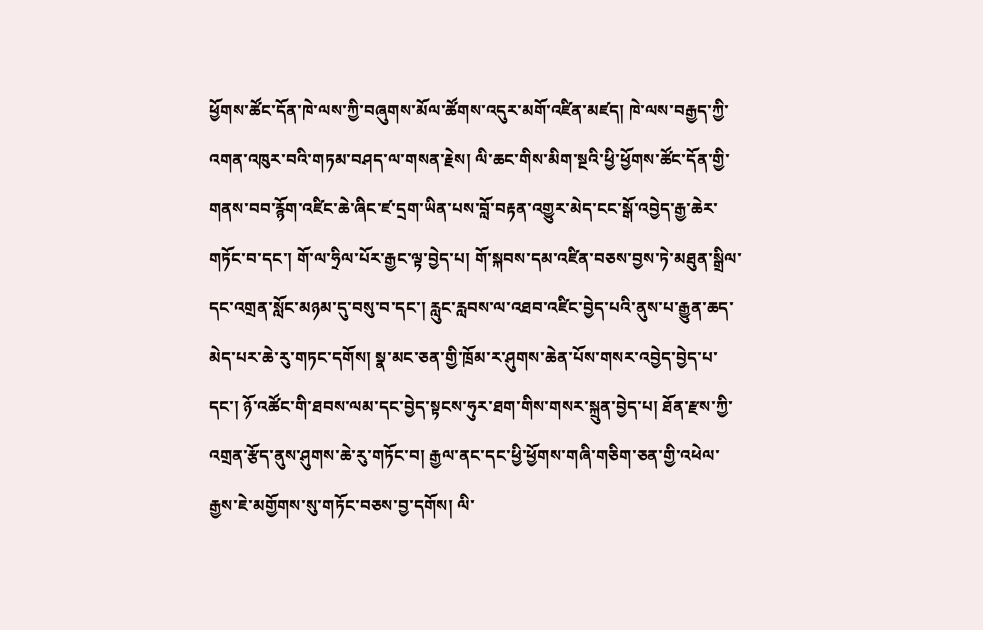ཕྱོགས་ཚོང་དོན་ཁེ་ལས་ཀྱི་བཞུགས་མོལ་ཚོགས་འདུར་མགོ་འཛིན་མཛད། ཁེ་ལས་བརྒྱད་ཀྱི་འགན་འཁུར་བའི་གཏམ་བཤད་ལ་གསན་རྗེས། ལི་ཆང་གིས་མིག་སྔའི་ཕྱི་ཕྱོགས་ཚོང་དོན་གྱི་གནས་བབ་རྙོག་འཛིང་ཆེ་ཞིང་ཛ་དྲག་ཡིན་པས་བློ་བརྟན་འགྱུར་མེད་ངང་སྒོ་འབྱེད་རྒྱ་ཆེར་གཏོང་བ་དང་། གོ་ལ་ཧྲིལ་པོར་རྒྱང་ལྟ་བྱེད་པ། གོ་སྐབས་དམ་འཛིན་བཅས་བྱས་ཏེ་མཐུན་སྒྲིལ་དང་འགྲན་སློང་མཉམ་དུ་བསུ་བ་དང་། རླུང་རླབས་ལ་འཐབ་འཛིང་བྱེད་པའི་ནུས་པ་རྒྱུན་ཆད་མེད་པར་ཆེ་རུ་གཏང་དགོས། སྣ་མང་ཅན་གྱི་ཁྲོམ་ར་ཤུགས་ཆེན་པོས་གསར་འབྱེད་བྱེད་པ་དང་། ཉོ་འཚོང་གི་ཐབས་ལམ་དང་བྱེད་སྟངས་ཧུར་ཐག་གིས་གསར་སྐྲུན་བྱེད་པ། ཐོན་རྫས་ཀྱི་འགྲན་རྩོད་ནུས་ཤུགས་ཆེ་རུ་གཏོང་བ། རྒྱལ་ནང་དང་ཕྱི་ཕྱོགས་གཞི་གཅིག་ཅན་གྱི་འཕེལ་རྒྱས་ཇེ་མགྱོགས་སུ་གཏོང་བཅས་བྱ་དགོས། ལི་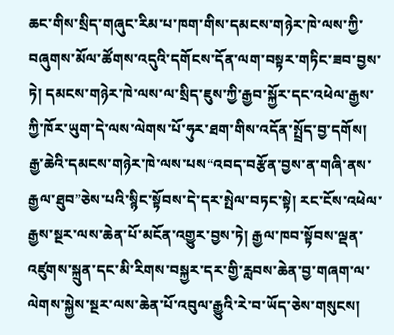ཆང་གིས་སྲིད་གཞུང་རིམ་པ་ཁག་གིས་དམངས་གཉེར་ཁེ་ལས་ཀྱི་བཞུགས་མོལ་ཚོགས་འདུའི་དགོངས་དོན་ལག་བསྟར་གཏིང་ཟབ་བྱས་ཏེ། དམངས་གཉེར་ཁེ་ལས་ལ་སྲིད་ཇུས་ཀྱི་རྒྱབ་སྐྱོར་དང་འཕེལ་རྒྱས་ཀྱི་ཁོར་ཡུག་དེ་ལས་ལེགས་པོ་ཧུར་ཐག་གིས་འདོན་སྤྲོད་བྱ་དགོས། རྒྱ་ཆེའི་དམངས་གཉེར་ཁེ་ལས་པས“འབད་བརྩོན་བྱས་ན་གཞི་ནས་རྒྱལ་ཐུབ”ཅེས་པའི་སྙིང་སྟོབས་དེ་དར་སྤེལ་བཏང་སྟེ། རང་ངོས་འཕེལ་རྒྱས་སྔར་ལས་ཆེན་པོ་མངོན་འགྱུར་བྱས་ཏེ། རྒྱལ་ཁབ་སྟོབས་ལྡན་འཛུགས་སྐྲུན་དང་མི་རིགས་བསྐྱར་དར་གྱི་རླབས་ཆེན་བྱ་གཞག་ལ་ལེགས་སྐྱེས་སྔར་ལས་ཆེན་པོ་འབུལ་རྒྱུའི་རེ་བ་ཡོད་ཅེས་གསུངས།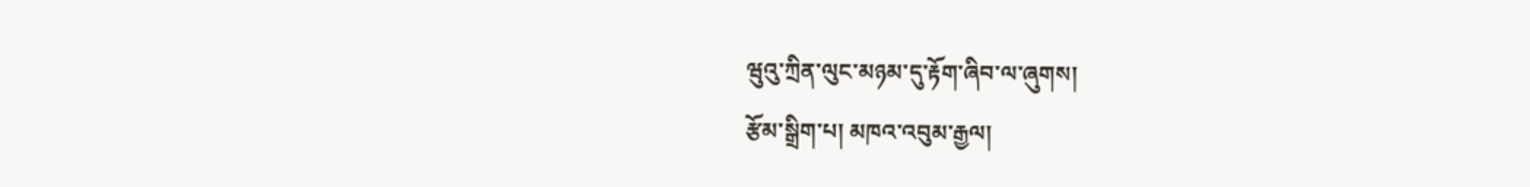ཝུའུ་ཀྲིན་ལུང་མཉམ་དུ་རྟོག་ཞིབ་ལ་ཞུགས།
རྩོམ་སྒྲིག་པ། མཁའ་འབུམ་རྒྱལ།